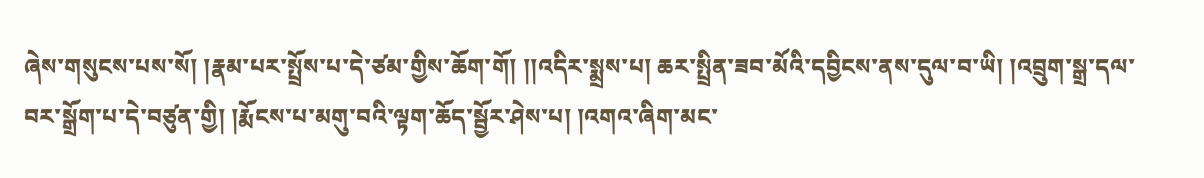ཞེས་གསུངས་པས་སོ། །རྣམ་པར་སྤྲོས་པ་དེ་ཙམ་གྱིས་ཆོག་གོ། །།འདིར་སྨྲས་པ། ཆར་སྤྲིན་ཟབ་མོའི་དབྱིངས་ནས་དུལ་བ་ཡི། །འབྲུག་སྒྲ་དལ་བར་སྒྲོག་པ་དེ་བཙུན་གྱི། །རྨོངས་པ་མགུ་བའི་ལྟག་ཆོད་སྦྱོར་ཤེས་པ། །འགའ་ཞིག་མང་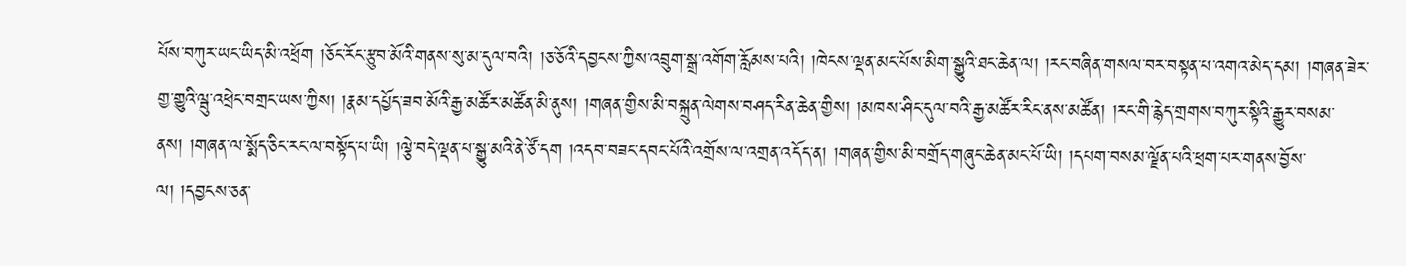པོས་བཀུར་ཡང་ཡིད་མི་འཕྲོག །ཅོང་རོང་རྩུབ་མོའི་གནས་སུ་མ་དུལ་བའི། །ཅ་ཅོའི་དབྱངས་ཀྱིས་འབྲུག་སྒྲ་འགོག་རློམས་པའི། །ཁེངས་ལྡན་མང་པོས་མིག་སྒྱུའི་ཐང་ཆེན་ལ། །རང་བཞིན་གསལ་བར་བསྟན་པ་འགའ་མེད་དམ། །གཞན་ཟེར་གྱ་གྱུའི་ལྦུ་འཕྲེང་བགྲང་ཡས་ཀྱིས། །རྣམ་དཔྱོད་ཟབ་མོའི་རྒྱ་མཚོར་མཚོན་མི་ནུས། །གཞན་གྱིས་མི་བསྐྲུན་ལེགས་བཤད་རིན་ཆེན་གྱིས། །མཁས་ཤིང་དུལ་བའི་རྒྱ་མཚོར་རིང་ནས་མཚོན། །རང་གི་རྙེད་གྲགས་བཀུར་སྟིའི་རྒྱུར་བསམ་ནས། །གཞན་ལ་སྨོད་ཅིང་རང་ལ་བསྟོད་པ་ཡི། །ལྕེ་བདེ་ལྡན་པ་སྒྱུ་མའི་ནེ་ཙོ་དག །འདབ་བཟང་དབང་པོའི་འགྲོས་ལ་འགྲན་འདོད་ན། །གཞན་གྱིས་མི་བགྲོད་གཞུང་ཆེན་མང་པོ་ཡི། །དཔག་བསམ་ལྗོན་པའི་ཕྲག་པར་གནས་བྱོས་ལ། །དབྱངས་ཅན་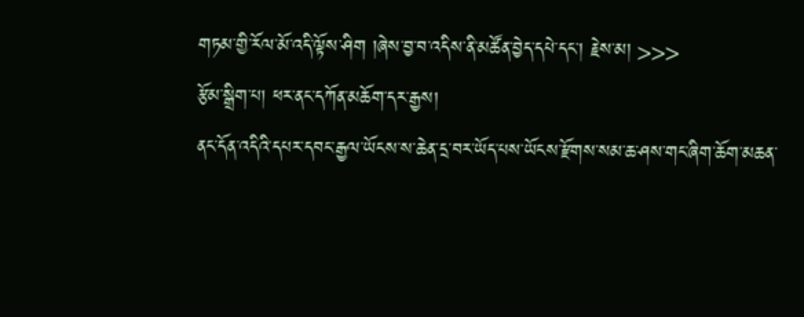གཏམ་གྱི་རོལ་མོ་འདི་ལྟོས་ཤིག །ཞེས་བྱ་བ་འདིས་ནི་མཚོན་བྱེད་དཔེ་དང་། རྗེས་མ། >>>
རྩོམ་སྒྲིག་པ། ཕར་ནང་དཀོན་མཆོག་དར་རྒྱས།
ནང་དོན་འདིའི་དཔར་དབང་རྒྱལ་ཡོངས་ས་ཆེན་དྲ་བར་ཡོད་པས་ཡོངས་རྫོགས་སམ་ཆ་ཤས་གང་ཞིག་ཆོག་མཆན་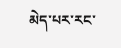མེད་པར་རང་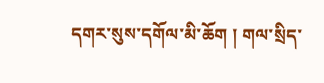དགར་སུས་དགོལ་མི་ཆོག ། གལ་སྲིད་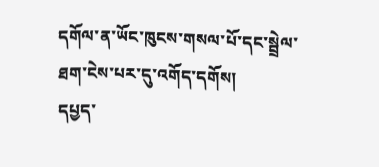དགོལ་ན་ཡོང་ཁུངས་གསལ་པོ་དང་སྦྲེལ་ཐག་ངེས་པར་དུ་འགོད་དགོས།
དཔྱད་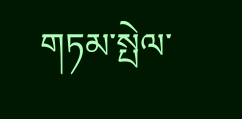གཏམ་སྤེལ་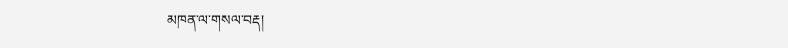མཁན་ལ་གསལ་བརྡ།